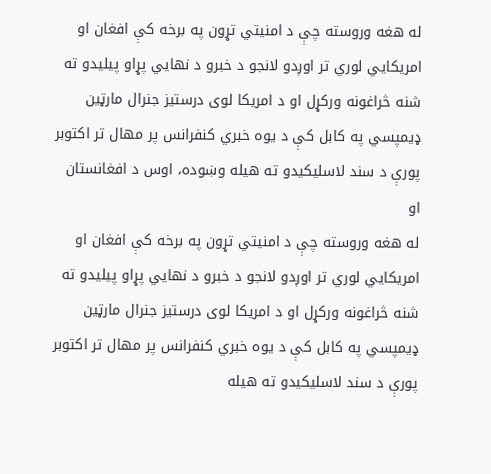له هغه وروسته چې د امنيتي تړون په برخه كې افغان او امريكايي لوري تر اوږدو لانجو د خبرو د نهايي پړاو پيليدو ته شنه څراغونه وركړل او د امريكا لوى درستيز جنرال مارټين ډيمپسي په كابل كې د یوه خبري كنفرانس پر مهال تر اكتوبر پورې د سند لاسليكيدو ته هيله وښوده، اوس د افغانستان او
له هغه وروسته چې د امنيتي تړون په برخه كې افغان او امريكايي لوري تر اوږدو لانجو د خبرو د نهايي پړاو پيليدو ته شنه څراغونه وركړل او د امريكا لوى درستيز جنرال مارټين ډيمپسي په كابل كې د یوه خبري كنفرانس پر مهال تر اكتوبر پورې د سند لاسليكيدو ته هيله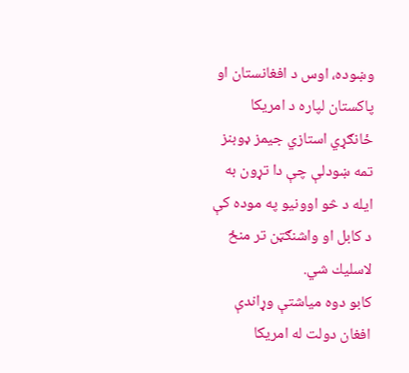وښوده، اوس د افغانستان او پاكستان لپاره د امريكا ځانګړي استازي جيمز ډوبنز تمه ښودلې چې دا تړون به ايله د څو اوونيو په موده كې د كابل او واشنګټن تر منځ لاسليك شي.
کابو دوه میاشتې وړاندې افغان دولت له امريكا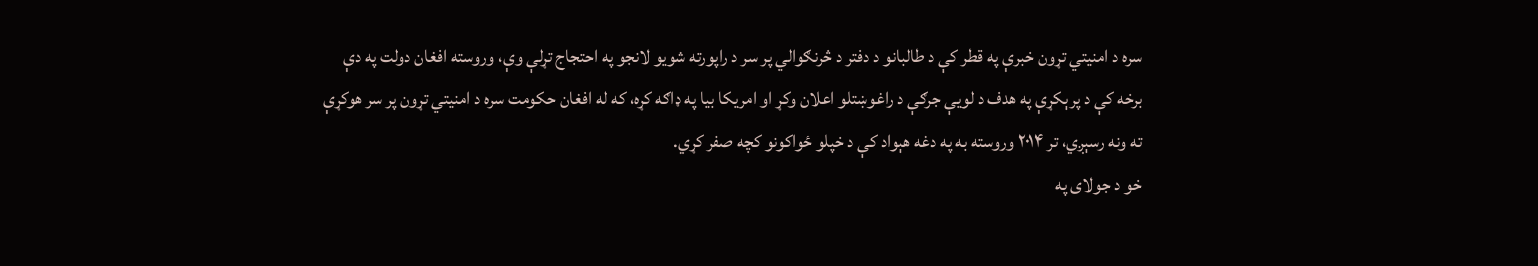سره د امنيتي تړون خبرې په قطر كې د طالبانو د دفتر د څرنګوالي پر سر د راپورته شويو لانجو په احتجاج تړلې وې، وروسته افغان دولت په دې برخه كې د پرېكړې په هدف د لويې جرګې د راغوښتلو اعلان وكړ او امريكا بيا په ډاګه كړه، كه له افغان حكومت سره د امنيتي تړون پر سر هوكړې ته ونه رسېږي، تر ۲۰۱۴ وروسته به په دغه هېواد كې د خپلو ځواكونو كچه صفر كړي.
خو د جولای په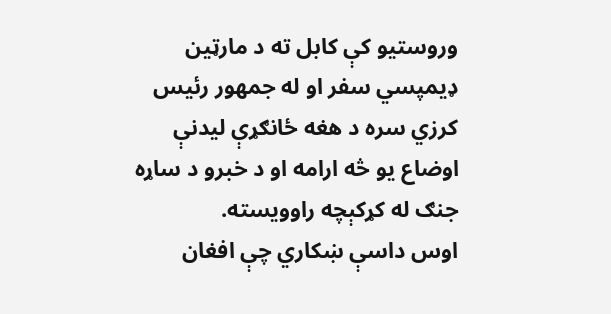وروستيو كې كابل ته د مارټين ډيمپسي سفر او له جمهور رئيس کرزي سره د هغه ځانګړې ليدنې اوضاع يو څه ارامه او د خبرو د ساړه جنګ له كړكېچه راوويسته.
اوس داسې ښكاري چې افغان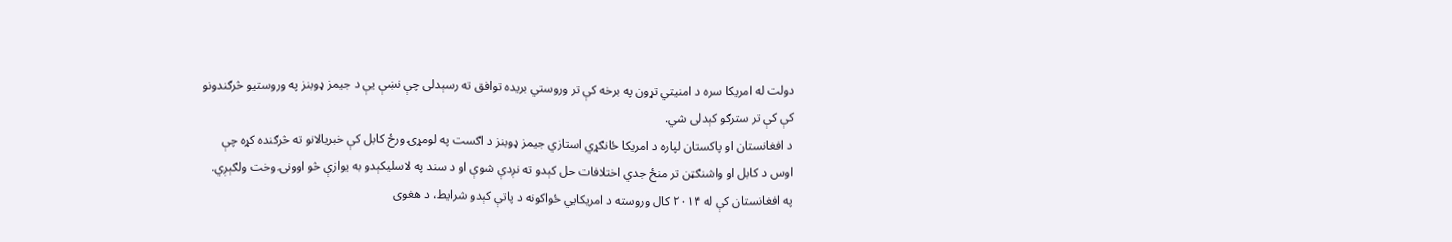دولت له امريكا سره د امنيتي تړون په برخه كې تر وروستي بريده توافق ته رسېدلى چې نښې يې د جيمز ډوبنز په وروستيو څرګندونو كې كې تر سترګو كېدلى شي.
د افغانستان او پاكستان لپاره د امريكا ځانګړي استازي جيمز ډوبنز د اګست په لومړۍ ورځ كابل كې خبريالانو ته څرګنده كړه چې اوس د كابل او واشنګټن تر منځ جدي اختلافات حل كېدو ته نږدې شوې او د سند په لاسليكېدو به يوازې څو اوونۍ وخت ولګېږي.
په افغانستان کې له ۲۰۱۴ کال وروسته د امریکايي ځواکونه د پاتې کېدو شرایط، د هغوی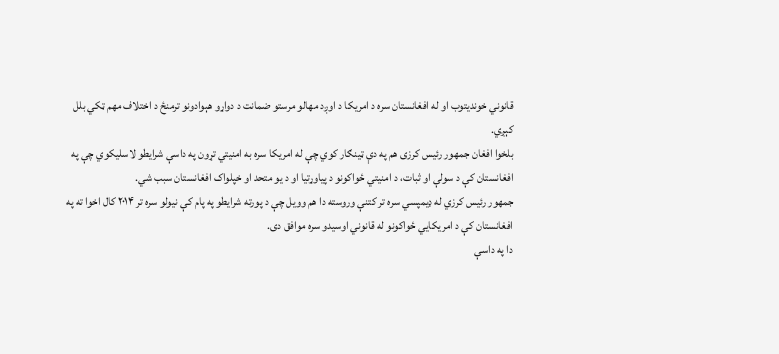قانوني خوندیتوب او له افغانستان سره د امریکا د اوږد مهالو مرستو ضمانت د دواړو هېوادونو ترمنځ د اختلاف مهم ټکي بلل کېږي.
بلخوا افغان جمهور رئيس كرزى هم په دې ټينګار كوي چې له امريكا سره به امنيتي تړون په داسې شرايطو لاسليكوي چې په افغانستان کې د سولې او ثبات، د امنیتي ځواکونو د پیاوړتیا او د يو متحد او خپلواک افغانستان سبب شي.
جمهور رئيس كرزي له ډيمپسي سره تر كتنې وروسته دا هم وويل چې د پورته شرايطو په پام كې نيولو سره تر ۲۰۱۴ كال اخوا ته په افغانستان كې د امريكايي ځواكونو له قانوني اوسيدو سره موافق دى.
دا په داسې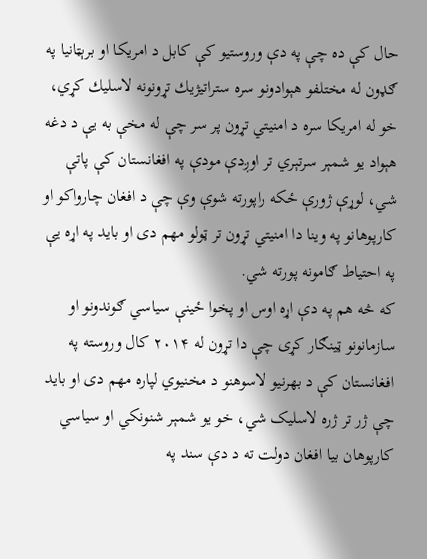حال كې ده چې په دې وروستيو كې كابل د امريكا او برېټانيا په ګډون له مختلفو هېوادونو سره ستراتيژيك تړونونه لاسليك كړي، خو له امريكا سره د امنيتي تړون پر سر چې له مخې به يې د دغه هېواد يو شمېر سرتېري تر اوږدې مودې په افغانستان كې پاتې شي، لوړې ژورې ځكه راپورته شوې وې چې د افغان چارواكو او كارپوهانو په وينا دا امنیتي تړون تر ټولو مهم دی او باید په اړه يې په احتیاط ګامونه پورته شي.
كه څه هم په دې اړه اوس او پخوا ځینې سیاسي ګوندونو او سازمانونو ټينګار كړى چې دا تړون له ۲۰۱۴ کال وروسته په افغانستان کې د بهرنیو لاسوهنو د مخنیوي لپاره مهم دی او باید چې ژر تر ژره لاسلیک شي، خو يو شمېر شنونكي او سياسي كارپوهان بيا افغان دولت ته د دې سند په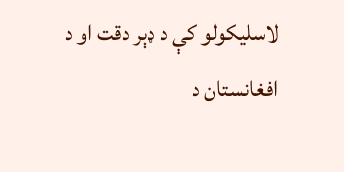لاسليكولو كې د ډېر دقت او د افغانستان د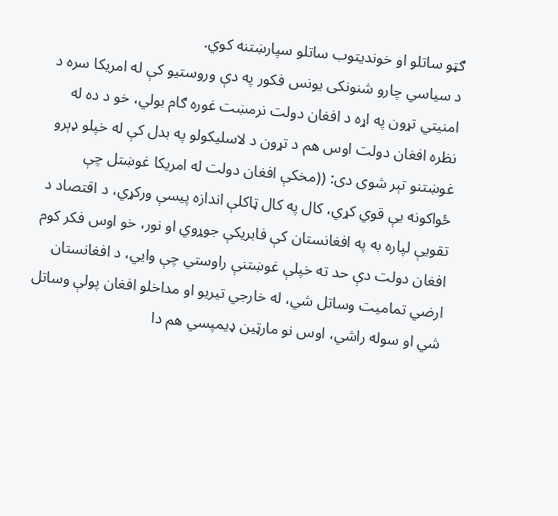ګټو ساتلو او خونديتوب ساتلو سپارښتنه كوي.
د سياسي چارو شنونكى يونس فكور په دې وروستيو كې له امريكا سره د امنيتي تړون په اړه د افغان دولت نرمښت غوره ګام بولي، خو د ده له نظره افغان دولت اوس هم د تړون د لاسليكولو په بدل كې له خپلو ډېرو غوښتنو تېر شوى دى: ((مخكې افغان دولت له امريكا غوښتل چې ځواكونه يې قوي كړي، كال په كال ټاکلې اندازه پيسې وركړي، د اقتصاد د تقويې لپاره به په افغانستان كې فابريكې جوړوي او نور، خو اوس فكر كوم افغان دولت دې حد ته خپلې غوښتنې راوستي چې وايي، د افغانستان ارضي تماميت وساتل شي، له خارجي تيريو او مداخلو افغان پولې وساتل شي او سوله راشي، اوس نو مارټين ډيمپسي هم دا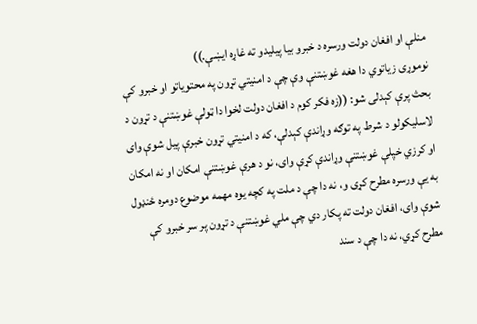منلې او افغان دولت ورسره د خبرو بيا پيليدو ته غاړه ايښې.))
نوموړى زياتوي دا هغه غوښتنې وې چې د امنيتي تړون په محتوياتو او خبرو كې بحث پرې كېدلى شو: ((زه فكر كوم د افغان دولت لخوا دا ټولې غوښتنې د تړون د لاسليكولو د شرط په توګه وړاندې كېدلې، كه د امنيتي تړون خبرې پيل شوې واى او كرزي خپلې غوښتنې وړاندې كړې واى، نو د هرې غوښتنې امكان او نه امكان به يې ورسره مطرح كړى و، نه دا چې د ملت په كچه يوه مهمه موضوع دومره ځنډول شوې واى، افغان دولت ته پكار دي چې ملي غوښتنې د تړون پر سر خبرو كې مطرح كړي، نه دا چې د سند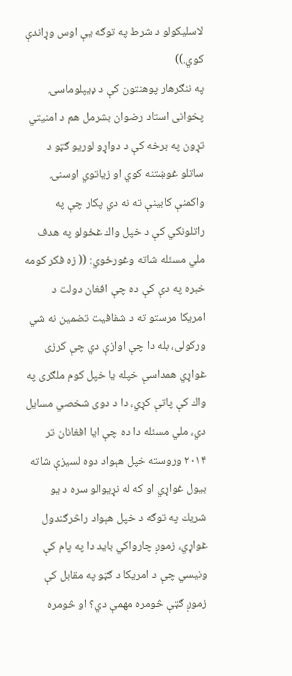لاسليكولو د شرط په توګه يې اوس وړاندې كوي.))
په ننګرهار پوهنتون كې د ډيپلوماسۍ پخوانى استاد رضوان بشرمل هم د امنيتي تړون په برخه كې د دواړو لوريو ګټو د ساتلو غوښتنه كوي او زياتوي اوسنۍ واكمنې كابينې ته نه دي پكار چې په راتلونكي كې د خپل واك غځولو په هدف ملي مسئله شاته وغورځوي: (( زه فكر كومه خبره په دې كې ده چې افغان دولت د امريكا مرستو ته د شفافيت تضمين نه شي وركولى، بله دا چې اوازې دي چې كرزى غواړي همداسې خپله يا خپل كوم ملګرى په واك كې پاتې كړي، دا د دوى شخصي مسايل دي، ملي مسئله دا ده چې ايا افغانان تر ۲۰۱۴ وروسته خپل هېواد دوه لسيزې شاته بيول غواړي او كه له نړيوالو سره د يو شريك په توګه د خپل هېواد راڅرګندول غواړي، زموږ چارواكي بايد دا په پام كې ونيسي چې د امريكا د ګټو په مقابل كې زموږ ګټې څومره مهمې دي؟ او څومره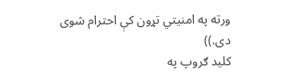ورته په امنيتي تړون كې احترام شوى دى.))
کلید ګروپ په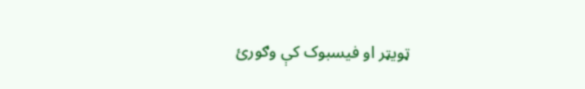ټویټر او فیسبوک کې وګورئ